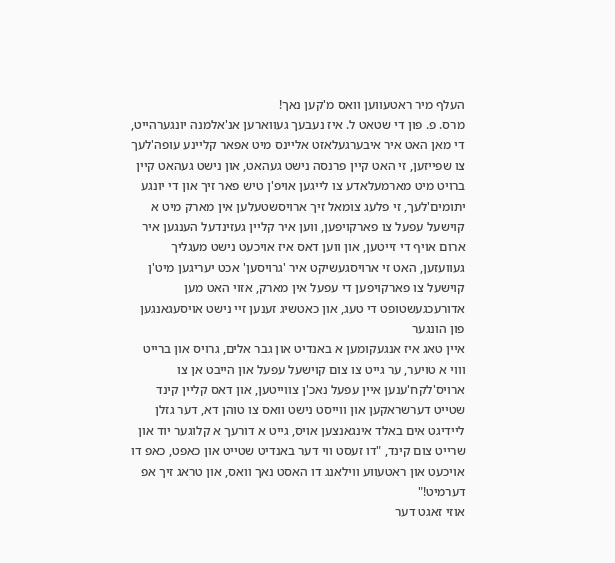העלף מיר ראטעווען וואס מ'קען נאך!
מרס. פ. פון די שטאט ל. איז נעבעך געווארען אנ'אלמנה יונגערהייט, די מאן האט איר איבערגעלאזט אליינס מיט אפאר קליינע עופה'לעך צו שפייזען, זי האט קיין פרנסה נישט געהאט, און נישט געהאט קיין ברויט מיט מארמעלאדע צו לייגען אויפ'ן טיש פאר זיך און די יונגע יתומים'לעך, זי פלעג צומאל זיך ארויסשטעלען אין מארק מיט א קוישעל עפעל צו פארקויפען, ווען איר קליין געזינדעל הענגען איר ארום אויף די זייטען, און ווען דאס איז אויכעט נישט מעגליך געוועזען, האט זי ארויסגעשיקט איר 'גרויסען' אכט יעריגען מיט'ן קוישעל צו פארקויפען די עפעל אין מארק, אזוי האט מען אדורעכגעשטופט די טעג, און כאטשיג זענען זיי נישט אויסעגאנגען פון הונגער
איין טאג איז אנגעקומען א באנדיט און גבר אלים, גרויס און ברייט וווי א טויער, ער גייט צו צום קוישעל עפעל און הייבט אן צו ארויס'לקח'ענען איין עפעל נאכ'ן צווייטען, און דאס קליין קינד שטייט דערשראקען און ווייסט נישט וואס צו טוהן דא, דער גזלן ליידיגט אים באלד אינגאנצען אויס, גייט א דורעך א קלוגער יוד און שרייט צום קינד, "דו זעסט ווי דער באנדיט שטייט און כאפט, כאפ דו אויכעט און ראטעווע ווילאנג דו האסט נאך וואס, און טראג זיך אפ דערמיט!"
אוזי זאגט דער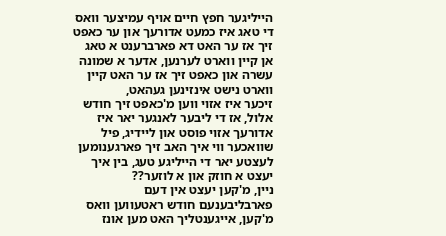הייליגער חפץ חיים אויף עמיצער וואס די טאג איז כמעט אדורעך און ער כאפט זיך אז ער האט דא פארברענט א טאג אן קיין ווארט לערנען, אדער א שמונה עשרה און כאפט זיך אז ער האט קיין ווארט נישט אינזינען געהאט,
זיכער איז אזוי ווען מ'כאפט זיך חודש אלול, אז די ליבער לאנגער יאר איז אדורעך אזוי פוסט און ליידיג, פיל שוואכער ווי איך האב זיך פארגענומען לעצטע יאר די הייליגע טעג, בין איך יעצט א חוזק און א לוזער??
ניין, מ'קען יעצט אין דעם פארבליבענעם חודש ראטעווען וואס מ'קען, אייגענטליך האט מען אונז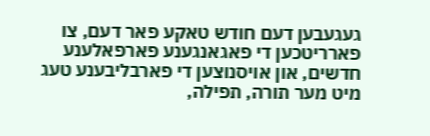געגעבען דעם חודש טאקע פאר דעם, צו פארריטכען די פאגאנגענע פארפאלענע חדשים, און אויסנוצען די פארבליבענע טעג מיט מער תורה, תפילה,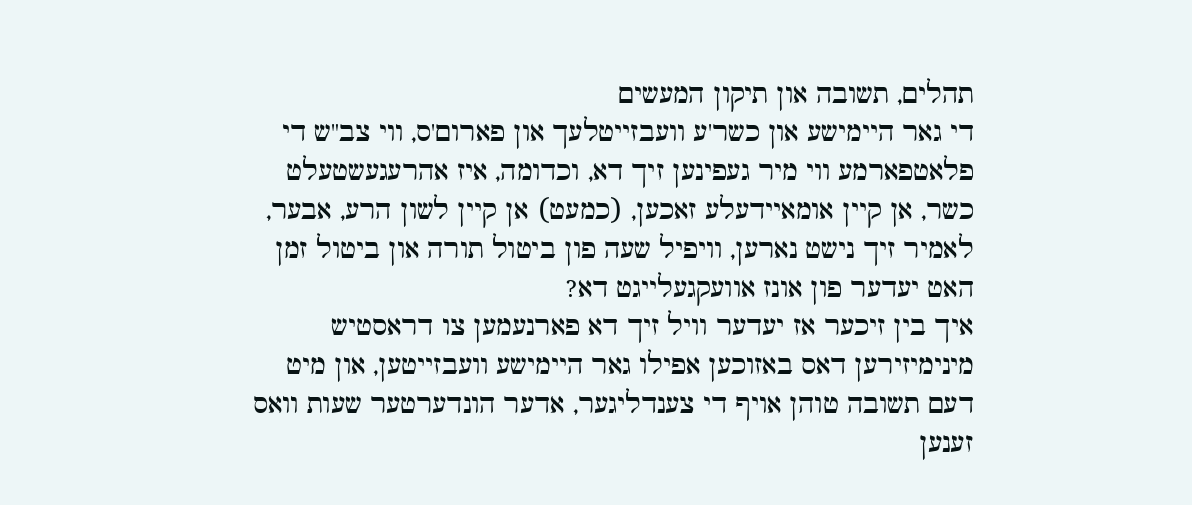תהלים, תשובה און תיקון המעשים
די גאר היימישע און כשר'ע וועבזייטלעך און פארום'ס, ווי צב"ש די פלאטפארמע ווי מיר געפינען זיך דא, וכדומה, איז אהרעגעשטעלט כשר, אן קיין אומאיידעלע זאכען, (כמעט) אן קיין לשון הרע, אבער, לאמיר זיך נישט נארען, וויפיל שעה פון ביטול תורה און ביטול זמן האט יעדער פון אונז אוועקגעלייגט דא?
איך בין זיכער אז יעדער וויל זיך דא פארנעמען צו דראסטיש מינימיזירען דאס באזוכען אפילו גאר היימישע וועבזייטען, און מיט דעם תשובה טוהן אויף די צענדליגער, אדער הונדערטער שעות וואס זענען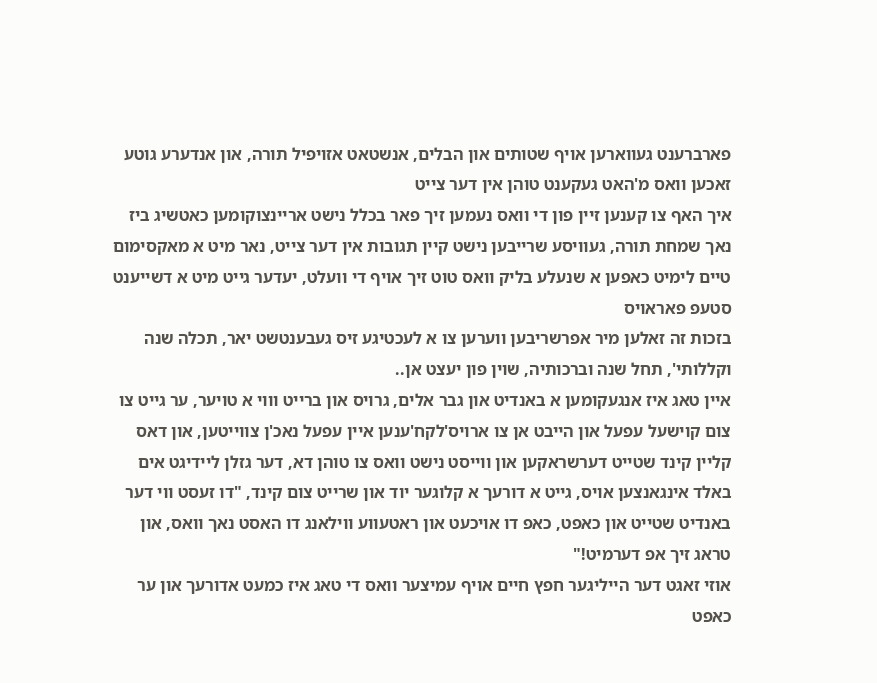פארברענט געווארען אויף שטותים און הבלים, אנשטאט אזויפיל תורה, און אנדערע גוטע זאכען וואס מ'האט געקענט טוהן אין דער צייט
איך האף צו קענען זיין פון די וואס נעמען זיך פאר בכלל נישט אריינצוקומען כאטשיג ביז נאך שמחת תורה, געוויסע שרייבען נישט קיין תגובות אין דער צייט, נאר מיט א מאקסימום טיים לימיט כאפען א שנעלע בליק וואס טוט זיך אויף די וועלט, יעדער גייט מיט א דשייענט סטעפ פאראויס
בזכות זה זאלען מיר אפרשריבען ווערען צו א לעכטיגע זיס געבענטשט יאר, תכלה שנה וקללותי', תחל שנה וברכותיה, שוין פון יעצט אן..
איין טאג איז אנגעקומען א באנדיט און גבר אלים, גרויס און ברייט וווי א טויער, ער גייט צו צום קוישעל עפעל און הייבט אן צו ארויס'לקח'ענען איין עפעל נאכ'ן צווייטען, און דאס קליין קינד שטייט דערשראקען און ווייסט נישט וואס צו טוהן דא, דער גזלן ליידיגט אים באלד אינגאנצען אויס, גייט א דורעך א קלוגער יוד און שרייט צום קינד, "דו זעסט ווי דער באנדיט שטייט און כאפט, כאפ דו אויכעט און ראטעווע ווילאנג דו האסט נאך וואס, און טראג זיך אפ דערמיט!"
אוזי זאגט דער הייליגער חפץ חיים אויף עמיצער וואס די טאג איז כמעט אדורעך און ער כאפט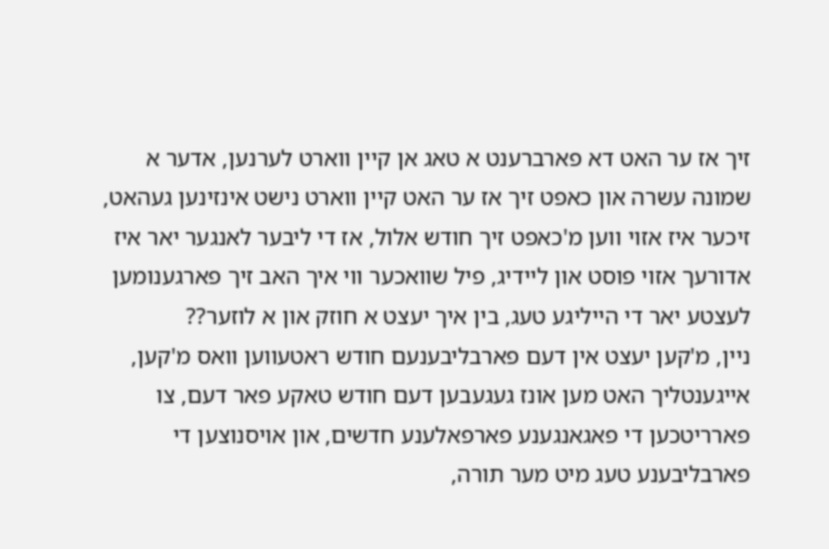זיך אז ער האט דא פארברענט א טאג אן קיין ווארט לערנען, אדער א שמונה עשרה און כאפט זיך אז ער האט קיין ווארט נישט אינזינען געהאט,
זיכער איז אזוי ווען מ'כאפט זיך חודש אלול, אז די ליבער לאנגער יאר איז אדורעך אזוי פוסט און ליידיג, פיל שוואכער ווי איך האב זיך פארגענומען לעצטע יאר די הייליגע טעג, בין איך יעצט א חוזק און א לוזער??
ניין, מ'קען יעצט אין דעם פארבליבענעם חודש ראטעווען וואס מ'קען, אייגענטליך האט מען אונז געגעבען דעם חודש טאקע פאר דעם, צו פארריטכען די פאגאנגענע פארפאלענע חדשים, און אויסנוצען די פארבליבענע טעג מיט מער תורה,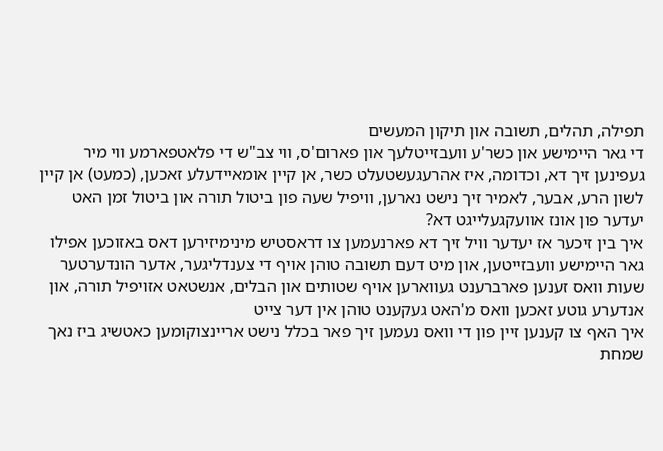תפילה, תהלים, תשובה און תיקון המעשים
די גאר היימישע און כשר'ע וועבזייטלעך און פארום'ס, ווי צב"ש די פלאטפארמע ווי מיר געפינען זיך דא, וכדומה, איז אהרעגעשטעלט כשר, אן קיין אומאיידעלע זאכען, (כמעט) אן קיין לשון הרע, אבער, לאמיר זיך נישט נארען, וויפיל שעה פון ביטול תורה און ביטול זמן האט יעדער פון אונז אוועקגעלייגט דא?
איך בין זיכער אז יעדער וויל זיך דא פארנעמען צו דראסטיש מינימיזירען דאס באזוכען אפילו גאר היימישע וועבזייטען, און מיט דעם תשובה טוהן אויף די צענדליגער, אדער הונדערטער שעות וואס זענען פארברענט געווארען אויף שטותים און הבלים, אנשטאט אזויפיל תורה, און אנדערע גוטע זאכען וואס מ'האט געקענט טוהן אין דער צייט
איך האף צו קענען זיין פון די וואס נעמען זיך פאר בכלל נישט אריינצוקומען כאטשיג ביז נאך שמחת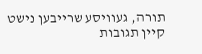תורה, געוויסע שרייבען נישט קיין תגובות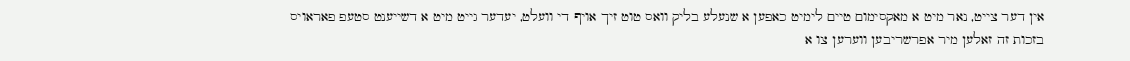אין דער צייט, נאר מיט א מאקסימום טיים לימיט כאפען א שנעלע בליק וואס טוט זיך אויף די וועלט, יעדער גייט מיט א דשייענט סטעפ פאראויס
בזכות זה זאלען מיר אפרשריבען ווערען צו א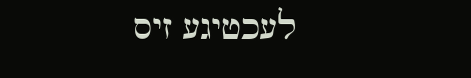לעכטיגע זיס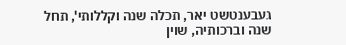געבענטשט יאר, תכלה שנה וקללותי', תחל שנה וברכותיה, שוין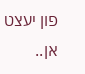פון יעצט אן..